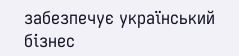забезпечує український бізнес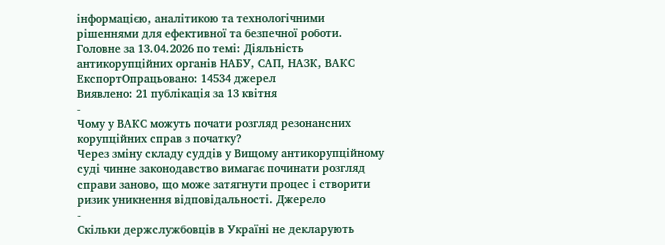інформацією, аналітикою та технологічними рішеннями для ефективної та безпечної роботи.
Головне за 13.04.2026 по темі: Діяльність антикорупційних органів НАБУ, САП, НАЗК, ВАКС
ЕкспортОпрацьовано: 14534 джерел
Виявлено: 21 публікація за 13 квітня
-
Чому у ВАКС можуть почати розгляд резонансних корупційних справ з початку?
Через зміну складу суддів у Вищому антикорупційному суді чинне законодавство вимагає починати розгляд справи заново, що може затягнути процес і створити ризик уникнення відповідальності. Джерело
-
Скільки держслужбовців в Україні не декларують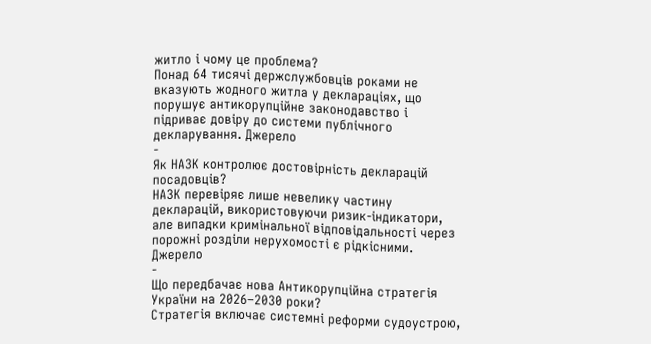житло і чому це проблема?
Понад 64 тисячі держслужбовців роками не вказують жодного житла у деклараціях, що порушує антикорупційне законодавство і підриває довіру до системи публічного декларування. Джерело
-
Як НАЗК контролює достовірність декларацій посадовців?
НАЗК перевіряє лише невелику частину декларацій, використовуючи ризик-індикатори, але випадки кримінальної відповідальності через порожні розділи нерухомості є рідкісними. Джерело
-
Що передбачає нова Антикорупційна стратегія України на 2026–2030 роки?
Стратегія включає системні реформи судоустрою,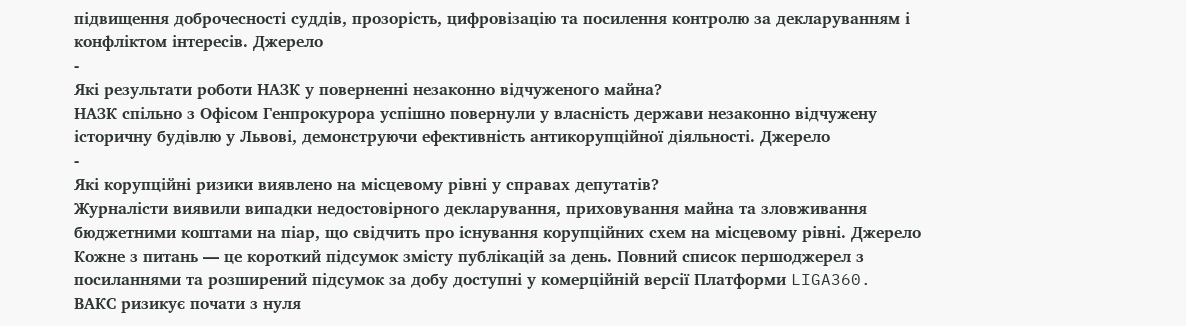підвищення доброчесності суддів, прозорість, цифровізацію та посилення контролю за декларуванням і конфліктом інтересів. Джерело
-
Які результати роботи НАЗК у поверненні незаконно відчуженого майна?
НАЗК спільно з Офісом Генпрокурора успішно повернули у власність держави незаконно відчужену історичну будівлю у Львові, демонструючи ефективність антикорупційної діяльності. Джерело
-
Які корупційні ризики виявлено на місцевому рівні у справах депутатів?
Журналісти виявили випадки недостовірного декларування, приховування майна та зловживання бюджетними коштами на піар, що свідчить про існування корупційних схем на місцевому рівні. Джерело
Кожне з питань — це короткий підсумок змісту публікацій за день. Повний список першоджерел з посиланнями та розширений підсумок за добу доступні у комерційній версії Платформи LIGA360.
ВАКС ризикує почати з нуля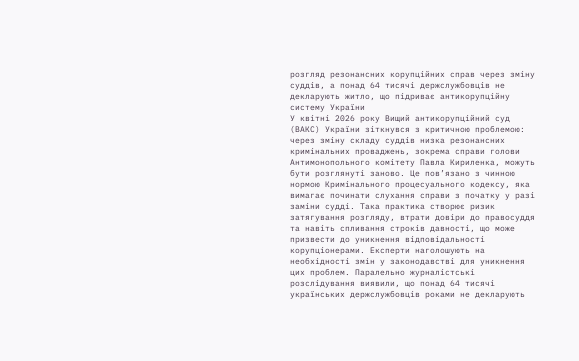розгляд резонансних корупційних справ через зміну суддів, а понад 64 тисячі держслужбовців не декларують житло, що підриває антикорупційну систему України
У квітні 2026 року Вищий антикорупційний суд (ВАКС) України зіткнувся з критичною проблемою: через зміну складу суддів низка резонансних кримінальних проваджень, зокрема справи голови Антимонопольного комітету Павла Кириленка, можуть бути розглянуті заново. Це пов’язано з чинною нормою Кримінального процесуального кодексу, яка вимагає починати слухання справи з початку у разі заміни судді. Така практика створює ризик затягування розгляду, втрати довіри до правосуддя та навіть спливання строків давності, що може призвести до уникнення відповідальності корупціонерами. Експерти наголошують на необхідності змін у законодавстві для уникнення цих проблем. Паралельно журналістські розслідування виявили, що понад 64 тисячі українських держслужбовців роками не декларують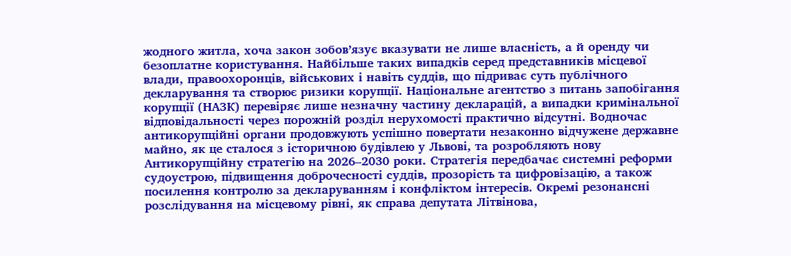жодного житла, хоча закон зобов’язує вказувати не лише власність, а й оренду чи безоплатне користування. Найбільше таких випадків серед представників місцевої влади, правоохоронців, військових і навіть суддів, що підриває суть публічного декларування та створює ризики корупції. Національне агентство з питань запобігання корупції (НАЗК) перевіряє лише незначну частину декларацій, а випадки кримінальної відповідальності через порожній розділ нерухомості практично відсутні. Водночас антикорупційні органи продовжують успішно повертати незаконно відчужене державне майно, як це сталося з історичною будівлею у Львові, та розробляють нову Антикорупційну стратегію на 2026–2030 роки. Стратегія передбачає системні реформи судоустрою, підвищення доброчесності суддів, прозорість та цифровізацію, а також посилення контролю за декларуванням і конфліктом інтересів. Окремі резонансні розслідування на місцевому рівні, як справа депутата Літвінова,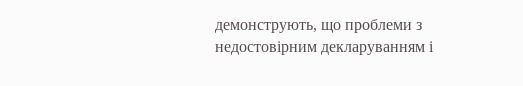демонструють, що проблеми з недостовірним декларуванням і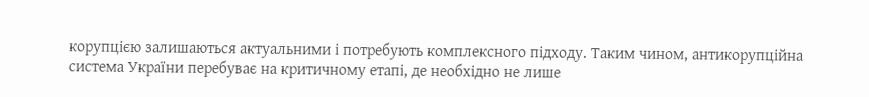корупцією залишаються актуальними і потребують комплексного підходу. Таким чином, антикорупційна система України перебуває на критичному етапі, де необхідно не лише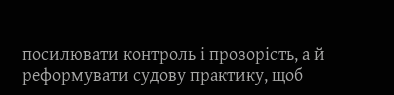посилювати контроль і прозорість, а й реформувати судову практику, щоб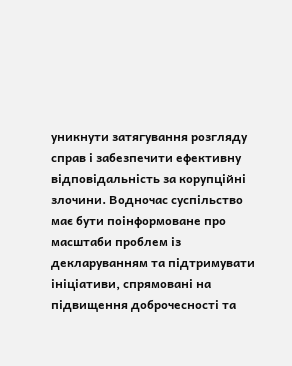уникнути затягування розгляду справ і забезпечити ефективну відповідальність за корупційні злочини. Водночас суспільство має бути поінформоване про масштаби проблем із декларуванням та підтримувати ініціативи, спрямовані на підвищення доброчесності та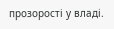прозорості у владі.